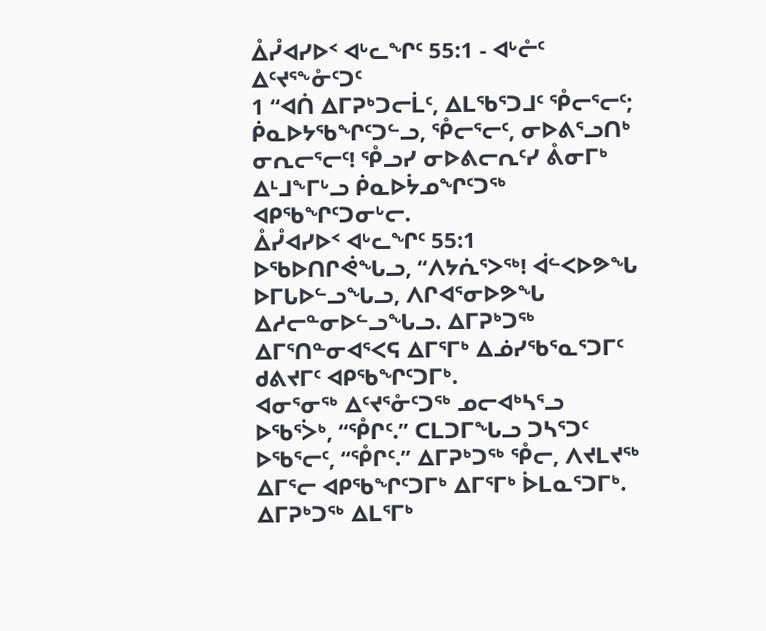ᐂᓮᐊᓯᐅᑉ ᐊᒡᓚᖏᑦ 55:1 - ᐊᒡᓔᑦ ᐃᑦᔪᕐᖕᓁᑦᑐᑦ
1 “ᐊᑏ ᐃᒥᕈᒃᑐᓕᒫᑦ, ᐃᒪᖃᕐᑐᒧᑦ ᕾᓕᕐᓕᑦ; ᑮᓇᐅᔭᖃᖏᑦᑐᓪᓗ, ᕾᓕᕐᓕᑦ, ᓂᐅᕕᕐᓗᑎᒃ ᓂᕆᓕᕐᓕᑦ! ᕾᓗᓯ ᓂᐅᕕᓕᕆᑦᓯ ᕔᓂᒥᒃ ᐃᒻᒧᖕᒥᒡᓗ ᑮᓇᐅᔮᓄᖏᑦᑐᖅ ᐊᑭᖃᖏᑦᑐᓂᒡᓕ.
ᐂᓮᐊᓯᐅᑉ ᐊᒡᓚᖏᑦ 55:1
ᐅᖃᐅᑎᒋᕚᖓᓗ, “ᐱᔭᕇᕐᐳᖅ! ᐋᓪᐸᐅᕗᖓ ᐅᒥᒐᐅᓪᓗᖓᓗ, ᐱᒋᐊᕐᓂᐅᕗᖓ ᐃᓱᓕᓐᓂᐅᓪᓗᖓᓗ. ᐃᒥᕈᒃᑐᖅ ᐃᒥᕐᑎᓐᓂᐊᕐᐸᕋ ᐃᒥᕐᒥᒃ ᐃᓅᓯᖃᕐᓇᕐᑐᒥᑦ ᑯᕕᔪᒥᑦ ᐊᑭᖃᖏᑦᑐᒥᒃ.
ᐊᓂᕐᓂᖅ ᐃᑦᔪᕐᓁᑦᑐᖅ ᓄᓕᐊᒃᓴᕐᓗ ᐅᖃᕐᐴᒃ, “ᕾᒋᑦ.” ᑕᒪᑐᒥᖓᓗ ᑐᓴᕐᑐᑦ ᐅᖃᕐᓕᑦ, “ᕾᒋᑦ.” ᐃᒥᕈᒃᑐᖅ ᕾᓕ, ᐱᔪᒪᔪᖅ ᐃᒥᕐᓕ ᐊᑭᖃᖏᑦᑐᒥᒃ ᐃᒥᕐᒥᒃ ᐆᒪᓇᕐᑐᒥᒃ.
ᐃᒥᕈᒃᑐᖅ ᐃᒪᕐᒥᒃ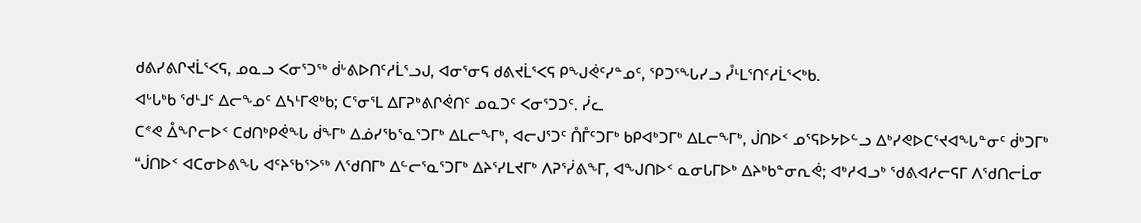ᑯᕕᓯᕕᒋᔪᒫᕐᐸᕋ, ᓄᓇᓗ ᐸᓂᕐᑐᖅ ᑰᒡᕕᐅᑎᑦᓱᒫᕐᓗᒍ, ᐊᓂᕐᓂᕋ ᑯᕕᔪᒫᕐᐸᕋ ᑭᖑᕚᑦᓯᓐᓄᑦ, ᕿᑐᕐᖓᓯᓗ ᓮᒻᒪᕐᑎᑦᓱᒫᕐᐸᒃᑲ.
ᐊᒡᒐᒃᑲ ᖁᒻᒧᑦ ᐃᓕᖕᓄᑦ ᐃᓴᒻᒥᕙᒃᑲ; ᑕᕐᓂᕐᒪ ᐃᒥᕈᒃᕕᒋᕚᑎᑦ ᓄᓇᑐᑦ ᐸᓂᕐᑐᑐᑦ. ᓰᓚ
ᑕᕝᕙ ᐂᖏᓕᐅᑉ ᑕᑯᑎᒃᑭᕚᖓ ᑰᖕᒥᒃ ᐃᓅᓯᖃᕐᓇᕐᑐᒥᒃ ᐃᒪᓕᖕᒥᒃ, ᐊᓕᒍᕐᑐᑦ ᑍᒤᑦᑐᒥᒃ ᑲᑭᐊᒃᑐᒥᒃ ᐃᒪᓕᖕᒥᒃ, ᒎᑎᐅᑉ ᓄᕐᕋᐅᔭᐅᓪᓗ ᐃᒃᓯᕙᐅᑕᕐᔪᐊᖓᓐᓂᑦ ᑰᒃᑐᒥᒃ
“ᒎᑎᐅᑉ ᐊᑕᓂᐅᕕᖓ ᐊᑦᔨᖃᕐᐳᖅ ᐱᖁᑎᒥᒃ ᐃᓪᓕᕐᓇᕐᑐᒥᒃ ᐃᔨᕐᓯᒪᔪᒥᒃ ᐱᕈᕐᓰᕕᖕᒥ, ᐊᖑᑎᐅᑉ ᓇᓂᒐᒥᐅᒃ ᐃᔨᒃᑲᓐᓂᕆᕚ; ᐊᒃᓱᐊᓗᒃ ᖁᕕᐊᓱᓕᕋᒥ ᐱᖁᑎᓕᒫᓂ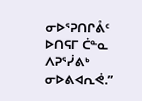ᓂᐅᕐᕈᑎᒋᕔᑦ ᐅᑎᕋᒥ ᑖᓐᓇ ᐱᕈᕐᓰᕕᒃ ᓂᐅᕕᐊᕆᕚ.”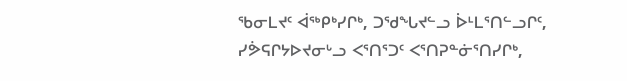ᖃᓂᒪᔪᑦ ᐋᖅᑭᒃᓯᒋᒃ, ᑐᖁᖓᔪᓪᓗ ᐆᒻᒪᕐᑎᓪᓗᒋᑦ, ᓯᕘᕋᒋᔭᐅᔪᓂᒡᓗ ᐸᕐᑎᕐᑐᑦ ᐸᕐᑎᕈᓐᓃᕐᑎᓯᒋᒃ,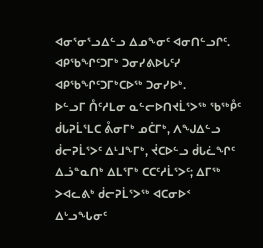ᐊᓂᕐᓂᕐᓗᐃᓪᓗ ᐃᓄᖕᓂᑦ ᐊᓂᑎᓪᓗᒋᑦ. ᐊᑭᖃᖏᑦᑐᒥᒃ ᑐᓂᓯᕕᐅᒐᑦᓯ ᐊᑭᖃᖏᑦᑐᒥᒃᑕᐅᖅ ᑐᓂᓯᐅᒃ.
ᐅᓪᓗᒥ ᑍᑦᓱᒪᓂ ᓇᓪᓕᐅᑎᔪᒫᕐᐳᖅ ᖃᖅᑬᑦ ᑰᒐᕈᒫᕐᒪᑕ ᕔᓂᒥᒃ ᓄᑖᒥᒃ, ᐱᖑᐃᓪᓗ ᑰᓕᕈᒫᕐᐳᑦ ᐃᒻᒧᖕᒥᒃ, ᔫᑕᐅᓪᓗ ᑰᒐᓛᖏᑦ ᐃᓘᓐᓇᑎᒃ ᐃᒪᕐᒥᒃ ᑕᑕᑦᓱᒫᕐᐳᑦ; ᐃᒥᖅ ᐳᐊᓚᕕᒃ ᑰᓕᕈᒫᕐᐳᖅ ᐊᑕᓂᐅᑉ ᐃᒡᓗᖓᓂᑦ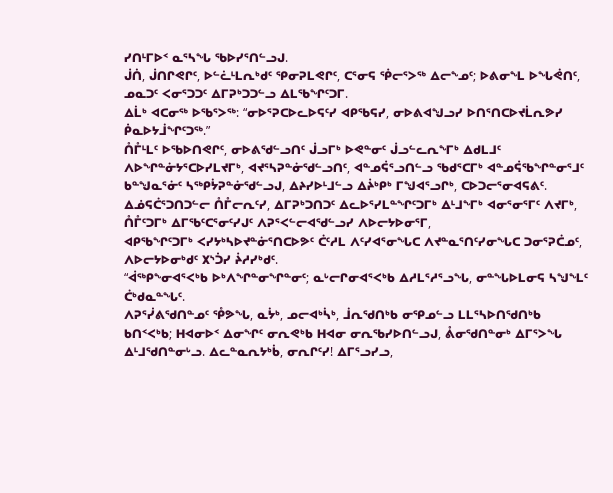ᓯᑎᒻᒥᐅᑉ ᓇᕐᓴᖓ ᖃᐅᓯᕐᑎᓪᓗᒍ.
ᒎᑏ, ᒎᑎᒋᕙᒋᑦ, ᐅᓪᓛᒻᒪᕆᒃᑯᑦ ᕿᓂᕈᒪᕙᒋᑦ, ᑕᕐᓂᕋ ᖀᓕᕐᐳᖅ ᐃᓕᖕᓄᑦ; ᐅᕕᓂᖕᒪ ᐅᖓᕚᑎᑦ, ᓄᓇᑐᑦ ᐸᓂᕐᑐᑐᑦ ᐃᒥᕈᒃᑐᑐᓪᓗ ᐃᒪᖃᖏᑦᑐᒥ.
ᐃᒫᒃ ᐊᑕᓂᖅ ᐅᖃᕐᐳᖅ: “ᓂᐅᕐᕈᑕᐅᓚᐅᕋᑦᓯ ᐊᑭᖃᕋᓯ, ᓂᐅᕕᐊᖑᓗᓯ ᐅᑎᕐᑎᑕᐅᔪᒫᕆᕗᓯ ᑮᓇᐅᔭᒨᖏᑦᑐᖅ.”
ᑍᒤᒻᒪᑦ ᐅᖃᐅᑎᕙᒋᑦ, ᓂᐅᕕᖁᓪᓗᑎᑦ ᒎᓗᒥᒃ ᐅᕙᓐᓂᑦ ᒎᓗᓪᓚᕆᖕᒥᒃ ᐃᑯᒪᒧᑦ ᐱᐅᖏᓐᓃᔭᕐᑕᐅᓯᒪᔪᒥᒃ, ᐊᔪᕐᓴᕈᓐᓃᖁᓪᓗᑎᑦ, ᐊᓐᓄᕌᕐᓗᑎᓪᓗ ᖃᑯᕐᑕᒥᒃ ᐊᓐᓄᕌᖃᖏᓐᓂᕐᒧᑦ ᑲᓐᖑᓇᕐᓃᑦ ᓴᖅᑭᔮᕈᓐᓃᖁᓪᓗᒍ, ᐃᔨᓯᐅᒻᒧᓪᓗ ᐃᔩᒃᑭᒃ ᒥᖑᐊᕐᓗᒋᒃ, ᑕᐅᑐᓕᕐᓂᐊᕋᕕᑦ.
ᐃᓅᕋᑖᕐᑐᑎᑐᓪᓕ ᑍᒤᓕᕆᑦᓯ, ᐃᒥᕈᒃᑐᑎᑐᑦ ᐃᓚᐅᕐᓯᒪᓐᖏᑦᑐᒥᒃ ᐃᒻᒧᖕᒥᒃ ᐊᓂᕐᓂᕐᒥᑦ ᐱᔪᒥᒃ, ᑍᒤᑦᑐᒥᒃ ᐃᒥᖃᑦᑕᕐᓂᑦᓯᒍᑦ ᐱᕈᕐᐸᓪᓕᐊᖁᓪᓗᓯ ᐱᐅᓕᔭᐅᓂᕐᒥ,
ᐊᑭᖃᖏᑦᑐᒥᒃ ᐸᓯᔭᒃᓴᐅᔪᓐᓃᕐᑎᑕᐅᕗᑦ ᑖᑦᓱᒪ ᐱᑦᓯᐊᕐᓂᖓᑕ ᐱᔪᓐᓇᕐᑎᑦᓯᓂᖓᑕ ᑐᓂᕐᕈᑖᓄᑦ, ᐱᐅᓕᔭᐅᓂᒃᑯᑦ ᙭ᔅᑑᓯ ᔩᓱᓯᒃᑯᑦ.
“ᐋᖅᑭᖕᓂᐊᕐᐸᒃᑲ ᐅᒃᐱᖏᓐᓂᖏᓐᓂᑦ; ᓇᒡᓕᒋᓂᐊᕐᐸᒃᑲ ᐃᓱᒪᕐᓱᕐᓗᖓ, ᓂᓐᖓᐅᒪᓂᕋ ᓴᖑᖕᒪᑦ ᑖᒃᑯᓇᓐᖓᑦ.
ᐱᕈᕐᓰᕕᖁᑎᓐᓄᑦ ᕾᕗᖓ, ᓇᔮᒃ, ᓄᓕᐊᒃᓵᒃ, ᒨᕆᖁᑎᒃᑲ ᓂᕿᓄᓪᓗ ᒪᒪᕐᓴᐅᑎᖁᑎᒃᑲ ᑲᑎᑉᐸᒃᑲ; ᕼᐊᓂᐅᑉ ᐃᓂᖏᑦ ᓂᕆᕙᒃᑲ ᕼᐊᓂ ᓂᕆᖃᓯᐅᑎᓪᓗᒍ, ᕔᓂᖁᑎᓐᓂᒃ ᐃᒥᕐᐳᖓ ᐃᒻᒧᖁᑎᓐᓂᒡᓗ. ᐃᓚᓐᓇᕆᔭᒃᑳ, ᓂᕆᒋᑦᓯ! ᐃᒥᕐᓗᓯᓗ,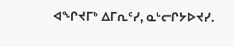ᐊᖏᔪᒥᒃ ᐃᒥᕆᑦᓯ, ᓇᒡᓕᒋᔭᐅᔪᓯ.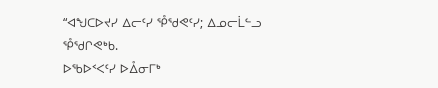“ᐊᖑᑕᐅᔪᓯ ᐃᓕᑦᓯ ᕾᖁᕙᑦᓯ; ᐃᓄᓕᒫᓪᓗ ᕾᖁᒋᕙᒃᑲ.
ᐅᖃᐅᑉᐸᑦᓯ ᐅᐂᓂᒥᒃ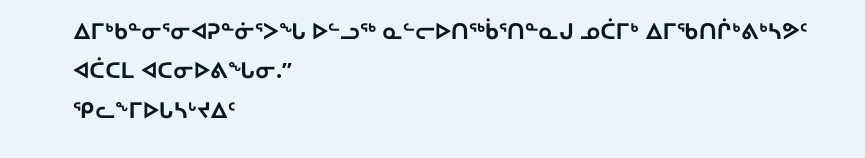ᐃᒥᒃᑲᓐᓂᕐᓂᐊᕈᓐᓃᕐᐳᖓ ᐅᓪᓗᖅ ᓇᓪᓕᐅᑎᖅᑳᕐᑎᓐᓇᒍ ᓄᑖᒥᒃ ᐃᒥᖃᑎᒌᒃᕕᒃᓴᕗᑦ ᐊᑖᑕᒪ ᐊᑕᓂᐅᕕᖓᓂ.”
ᕿᓚᖕᒥᐅᒐᓴᒡᔪᐃᑦ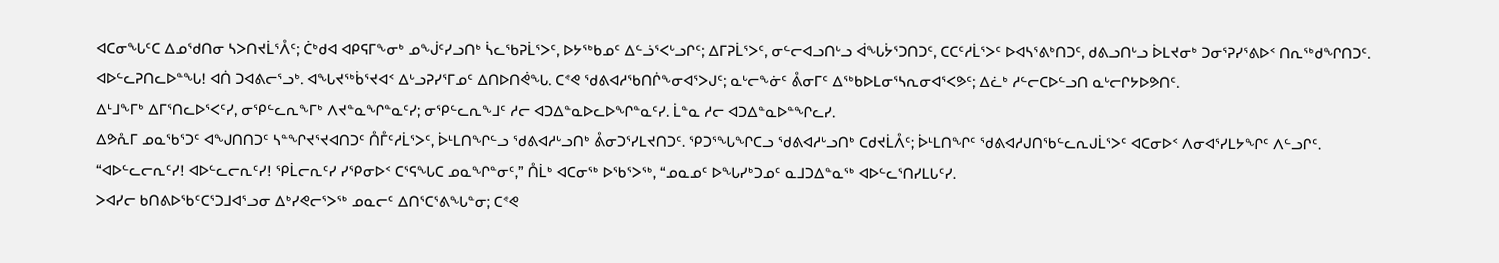ᐊᑕᓂᖓᑦᑕ ᐃᓄᖁᑎᓂ ᓴᐳᑎᔪᒫᕐᐰᑦ; ᑖᒃᑯᐊ ᐊᑭᕋᒥᖕᓂᒃ ᓄᖒᑦᓯᓗᑎᒃ ᓵᓚᖃᕈᒫᕐᐳᑦ, ᐅᔭᖅᑲᓄᑦ ᐃᓪᓘᕐᐸᒡᓗᒋᑦ; ᐃᒥᕈᒫᕐᐳᑦ, ᓂᓪᓕᐊᓗᑎᒡᓗ ᐋᖓᔮᕐᑐᑎᑐᑦ, ᑕᑕᑦᓱᒫᕐᐳᑦ ᐅᐊᓴᕐᕕᒃᑎᑐᑦ, ᑯᕕᓗᑎᒡᓗ ᐆᒪᔪᓂᒃ ᑐᓂᕐᕈᓯᕐᕕᐅᑉ ᑎᕆᖅᑯᖏᑎᑐᑦ.
ᐊᐅᓪᓚᕈᑎᓚᐅᓐᖓ! ᐊᑏ ᑐᐊᕕᓕᕐᓗᒃ. ᐊᖓᔪᖅᑳᕐᔪᐊᑉ ᐃᒡᓗᕈᓯᕐᒥᓄᑦ ᐃᑎᐅᑎᕚᖓ. ᑕᕝᕙ ᖁᕕᐊᓱᖃᑎᒌᖕᓂᐊᕐᐳᒍᑦ; ᓇᒡᓕᖕᓃᑦ ᕔᓂᒥᑦ ᐃᖅᑲᐅᒪᓂᕐᓴᕆᓂᐊᕐᐸᕗᑦ; ᐃᓛᒃ ᓱᓪᓕᑕᐅᓪᓗᑎ ᓇᒡᓕᒋᔭᐅᕗᑎᑦ.
ᐃᒻᒧᖕᒥᒃ ᐃᒥᕐᑎᓚᐅᕐᐸᑦᓯ, ᓂᕿᓪᓚᕆᖕᒥᒃ ᐱᔪᓐᓇᖏᓐᓇᑦᓯ; ᓂᕿᓪᓚᕆᖕᒧᑦ ᓱᓕ ᐊᑐᐃᓐᓇᐅᓚᐅᖏᓐᓇᑦᓯ. ᒫᓐᓇ ᓱᓕ ᐊᑐᐃᓐᓇᐅᓐᖏᓚᓯ.
ᐃᕗᕅᒥ ᓄᓇᖃᕐᑐᑦ ᐊᖑᑎᑎᑐᑦ ᓴᓐᖏᔪᕐᔪᐊᑎᑐᑦ ᑍᒤᑦᓱᒫᕐᐳᑦ, ᐆᒻᒪᑎᖏᓪᓗ ᖁᕕᐊᓱᒡᓗᑎᒃ ᕔᓂᑐᕐᓯᒪᔪᑎᑐᑦ. ᕿᑐᕐᖓᖏᑕᓗ ᖁᕕᐊᓱᒡᓗᑎᒃ ᑕᑯᔪᒫᐰᑦ; ᐆᒻᒪᑎᖏᑦ ᖁᕕᐊᓱᒍᑎᖃᓪᓚᕆᒍᒫᕐᐳᑦ ᐊᑕᓂᐅᑉ ᐱᓂᐊᕐᓯᒪᔭᖏᑦ ᐱᓪᓗᒋᑦ.
“ᐊᐅᓪᓚᓕᕆᑦᓯ! ᐊᐅᓪᓚᓕᕆᑦᓯ! ᕿᒫᓕᕆᑦᓯ ᓯᕿᓂᐅᑉ ᑕᕐᕋᖓᑕ ᓄᓇᖏᓐᓂᑦ,” ᑍᒫᒃ ᐊᑕᓂᖅ ᐅᖃᕐᐳᖅ, “ᓄᓇᓄᑦ ᐅᖓᓯᒃᑐᓄᑦ ᓇᒧᑐᐃᓐᓇᖅ ᐊᐅᓪᓚᕐᑎᓯᒪᒐᑦᓯ.
ᐳᐊᓯᓕ ᑲᑎᕕᐅᖃᑦᑕᕐᑐᒧᐊᕐᓗᓂ ᐃᒃᓯᕙᓕᕐᐳᖅ ᓄᓇᓕᑦ ᐃᑎᕐᑕᕐᕕᖓᓐᓂ; ᑕᕝᕙ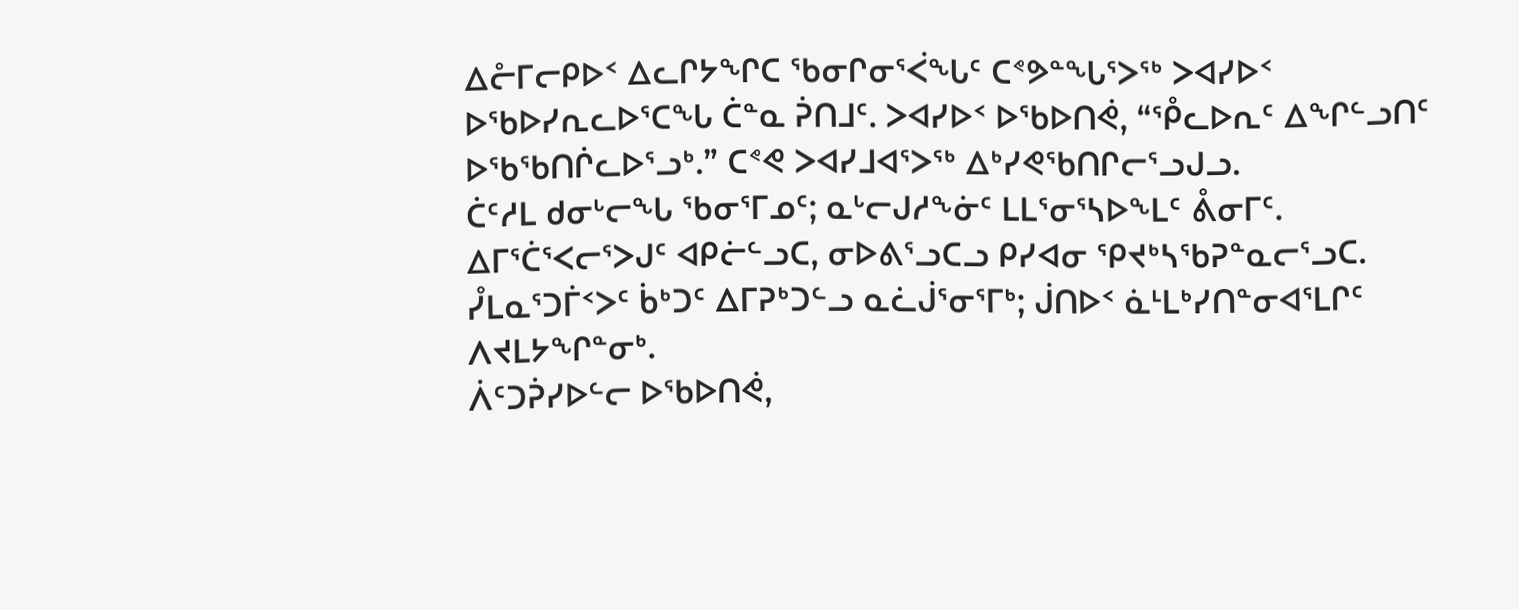ᐃᓔᒥᓕᑭᐅᑉ ᐃᓚᒋᔭᖏᑕ ᖃᓂᒋᓂᕐᐹᖓᑦ ᑕᕝᕗᓐᖓᕐᐳᖅ ᐳᐊᓯᐅᑉ ᐅᖃᐅᓯᕆᓚᐅᕐᑕᖓ ᑖᓐᓇ ᕉᑎᒧᑦ. ᐳᐊᓯᐅᑉ ᐅᖃᐅᑎᕚ, “ᕾᓚᐅᕆᑦ ᐃᖏᓪᓗᑎᑦ ᐅᖃᖃᑎᒌᓚᐅᕐᓗᒃ.” ᑕᕝᕙ ᐳᐊᓯᒧᐊᕐᐳᖅ ᐃᒃᓯᕙᖃᑎᒋᓕᕐᓗᒍᓗ.
ᑖᑦᓱᒪ ᑯᓂᒡᓕᖓ ᖃᓂᕐᒥᓄᑦ; ᓇᒡᓕᒍᓱᖕᓃᑦ ᒪᒪᕐᓂᕐᓴᐅᖕᒪᑦ ᕔᓂᒥᑦ.
ᐃᒥᕐᑖᕐᐸᓕᕐᐳᒍᑦ ᐊᑭᓖᓪᓗᑕ, ᓂᐅᕕᕐᓗᑕᓗ ᑭᓯᐊᓂ ᕿᔪᒃᓴᖃᕈᓐᓇᓕᕐᓗᑕ.
ᓮᒪᓇᕐᑐᒦᑉᐳᑦ ᑳᒃᑐᑦ ᐃᒥᕈᒃᑐᓪᓗ ᓇᓛᒎᕐᓂᕐᒥᒃ; ᒎᑎᐅᑉ ᓈᒻᒪᒃᓯᑎᓐᓂᐊᕐᒪᒋᑦ ᐱᔪᒪᔭᖏᓐᓂᒃ.
ᐲᑦᑐᕉᓯᐅᓪᓕ ᐅᖃᐅᑎᕚ,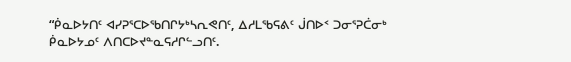“ᑮᓇᐅᔭᑎᑦ ᐊᓯᕈᕐᑕᐅᖃᑎᒋᔭᒃᓴᕆᕙᑎᑦ, ᐃᓱᒪᖃᕋᕕᑦ ᒎᑎᐅᑉ ᑐᓂᕐᕈᑖᓂᒃ ᑮᓇᐅᔭᓄᑦ ᐱᑎᑕᐅᔪᓐᓇᕋᓱᒋᓪᓗᑎᑦ.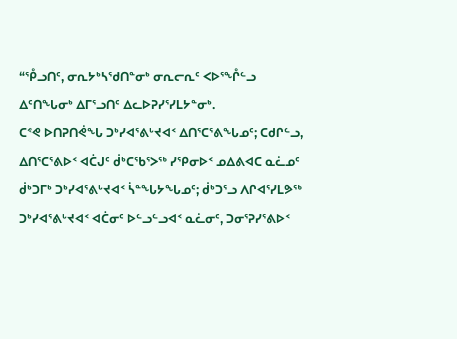“ᕾᓗᑎᑦ, ᓂᕆᔭᒃᓴᖁᑎᓐᓂᒃ ᓂᕆᓕᕆᑦ ᐸᐅᕐᖎᓪᓗ ᐃᑦᑎᖓᓂᒃ ᐃᒥᕐᓗᑎᑦ ᐃᓚᐅᕈᓯᕐᓯᒪᔭᓐᓂᒃ.
ᑕᕝᕙ ᐅᑎᕈᑎᕚᖓ ᑐᒃᓯᐊᕐᕕᒡᔪᐊᑉ ᐃᑎᕐᑕᕐᕕᖓᓄᑦ; ᑕᑯᒋᓪᓗ, ᐃᑎᕐᑕᕐᕕᐅᑉ ᐊᑖᒍᑦ ᑰᒃᑕᖃᕐᐳᖅ ᓯᕿᓂᐅᑉ ᓄᐃᕕᐊᑕ ᓇᓛᓄᑦ ᑰᒃᑐᒥᒃ ᑐᒃᓯᐊᕐᕕᒡᔪᐊᑉ ᓵᓐᖓᔭᖓᓄᑦ; ᑰᒃᑐᕐᓗ ᐱᒋᐊᕐᓯᒪᕗᖅ ᑐᒃᓯᐊᕐᕕᒡᔪᐊᑉ ᐊᑖᓂᑦ ᐅᓪᓗᓪᓗᐊᑉ ᓇᓛᓂᑦ, ᑐᓂᕐᕈᓯᕐᕕᐅᑉ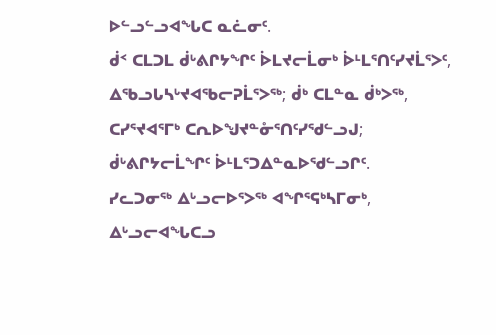ᐅᓪᓗᓪᓗᐊᖓᑕ ᓇᓛᓂᑦ.
ᑰᑉ ᑕᒪᑐᒪ ᑰᒡᕕᒋᔭᖏᑦ ᐆᒪᔪᓕᒫᓂᒃ ᐆᒻᒪᕐᑎᑦᓯᔪᒫᕐᐳᑦ, ᐃᖃᓗᒐᓴᒡᔪᐊᖃᓕᕈᒫᕐᐳᖅ; ᑰᒃ ᑕᒪᓐᓇ ᑰᒃᐳᖅ, ᑕᓯᕐᔪᐊᕐᒥᒃ ᑕᕆᐅᖑᔪᓐᓁᕐᑎᑦᓯᖁᓪᓗᒍ; ᑰᒡᕕᒋᔭᓕᒫᖏᑦ ᐆᒻᒪᕐᑐᐃᓐᓇᐅᖁᓪᓗᒋᑦ.
ᓯᓚᑐᓂᖅ ᐃᒡᓗᓕᐅᕐᐳᖅ ᐊᖏᕐᕋᒃᓴᒥᓂᒃ, ᐃᒡᓗᓕᐊᖓᑕᓗ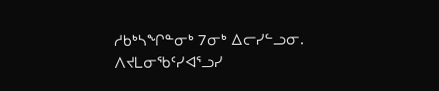ᓱᑲᒃᓴᖏᓐᓂᒃ 7ᓂᒃ ᐃᓕᓯᓪᓗᓂ.
ᐱᔪᒪᓂᖃᑦᓯᐊᕐᓗᓯ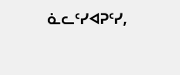ᓈᓚᑦᓯᐊᕈᑦᓯ,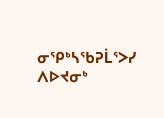ᓂᕿᒃᓴᖃᕈᒫᕐᐳᓯ ᐱᐅᔪᓂᒃ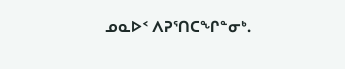ᓄᓇᐅᑉ ᐱᕈᕐᑎᑕᖏᓐᓂᒃ.